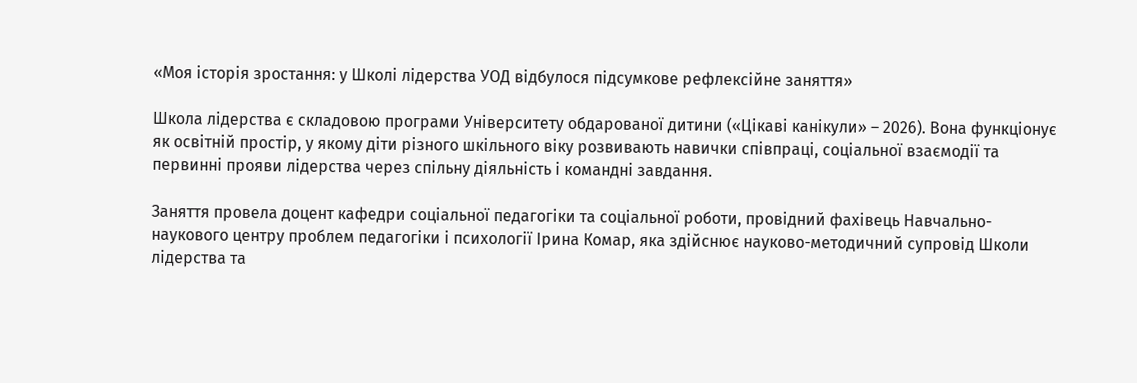«Моя історія зростання: у Школі лідерства УОД відбулося підсумкове рефлексійне заняття»

Школа лідерства є складовою програми Університету обдарованої дитини («Цікаві канікули» – 2026). Вона функціонує як освітній простір, у якому діти різного шкільного віку розвивають навички співпраці, соціальної взаємодії та первинні прояви лідерства через спільну діяльність і командні завдання.

Заняття провела доцент кафедри соціальної педагогіки та соціальної роботи, провідний фахівець Навчально-наукового центру проблем педагогіки і психології Ірина Комар, яка здійснює науково-методичний супровід Школи лідерства та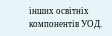інших освітніх компонентів УОД.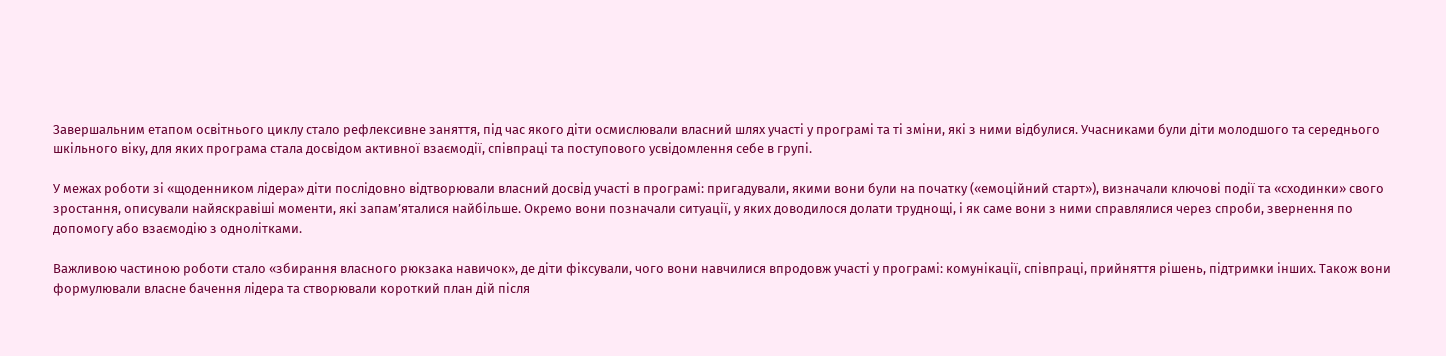Завершальним етапом освітнього циклу стало рефлексивне заняття, під час якого діти осмислювали власний шлях участі у програмі та ті зміни, які з ними відбулися. Учасниками були діти молодшого та середнього шкільного віку, для яких програма стала досвідом активної взаємодії, співпраці та поступового усвідомлення себе в групі.

У межах роботи зі «щоденником лідера» діти послідовно відтворювали власний досвід участі в програмі: пригадували, якими вони були на початку («емоційний старт»), визначали ключові події та «сходинки» свого зростання, описували найяскравіші моменти, які запам’яталися найбільше. Окремо вони позначали ситуації, у яких доводилося долати труднощі, і як саме вони з ними справлялися через спроби, звернення по допомогу або взаємодію з однолітками.

Важливою частиною роботи стало «збирання власного рюкзака навичок», де діти фіксували, чого вони навчилися впродовж участі у програмі: комунікації, співпраці, прийняття рішень, підтримки інших. Також вони формулювали власне бачення лідера та створювали короткий план дій після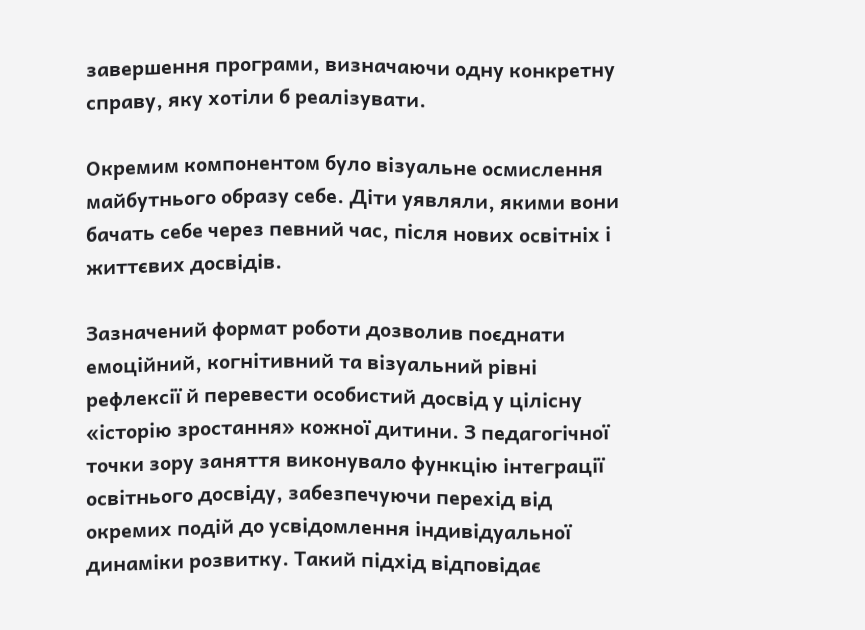завершення програми, визначаючи одну конкретну справу, яку хотіли б реалізувати.

Окремим компонентом було візуальне осмислення майбутнього образу себе. Діти уявляли, якими вони бачать себе через певний час, після нових освітніх і життєвих досвідів.

Зазначений формат роботи дозволив поєднати емоційний, когнітивний та візуальний рівні рефлексії й перевести особистий досвід у цілісну «історію зростання» кожної дитини. З педагогічної точки зору заняття виконувало функцію інтеграції освітнього досвіду, забезпечуючи перехід від окремих подій до усвідомлення індивідуальної динаміки розвитку. Такий підхід відповідає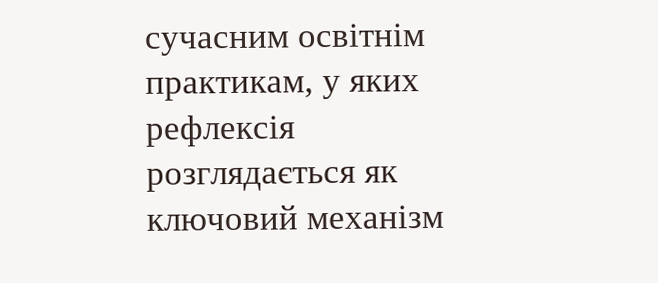сучасним освітнім практикам, у яких рефлексія розглядається як ключовий механізм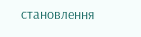становлення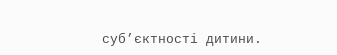суб’єктності дитини.